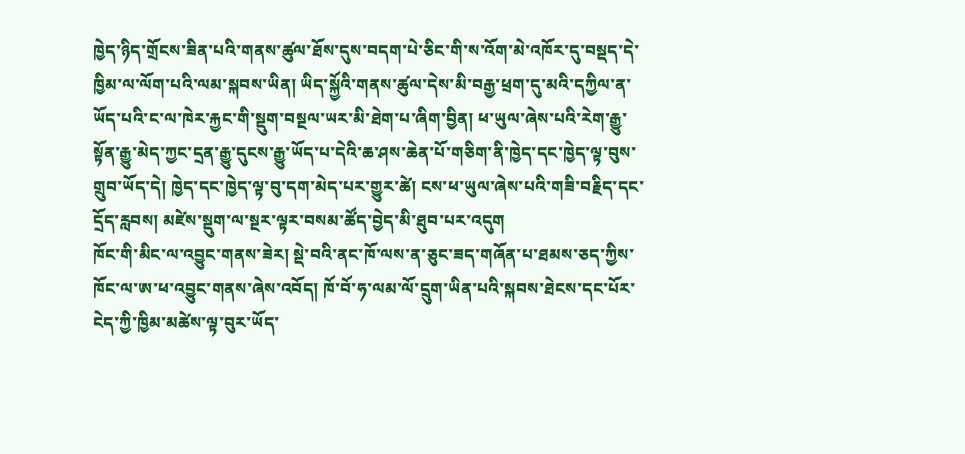ཁྱེད་ཉིད་གྲོངས་ཟིན་པའི་གནས་ཚུལ་ཐོས་དུས་བདག་པེ་ཅིང་གི་ས་འོག་མེ་འཁོར་དུ་བསྡད་དེ་ཁྱིམ་ལ་ལོག་པའི་ལམ་སྐབས་ཡིན། ཡིད་སྐྱོའི་གནས་ཚུལ་དེས་མི་བརྒྱ་ཕྲག་དུ་མའི་དཀྱིལ་ན་ཡོད་པའི་ང་ལ་ཁེར་རྐྱང་གི་སྡུག་བསྔལ་ཡར་མི་ཐེག་པ་ཞིག་བྱིན། ཕ་ཡུལ་ཞེས་པའི་རེག་རྒྱུ་སྟོན་རྒྱུ་མེད་ཀྱང་དྲན་རྒྱུ་དུངས་རྒྱུ་ཡོད་པ་དེའི་ཆ་ཤས་ཆེན་པོ་གཅིག་ནི་ཁྱེད་དང་ཁྱེད་ལྟ་བུས་གྲུབ་ཡོད་དེ། ཁྱེད་དང་ཁྱེད་ལྟ་བུ་དག་མེད་པར་གྱུར་ཚེ། ངས་ཕ་ཡུལ་ཞེས་པའི་གཟི་བརྗིད་དང་དྲོད་རླབས། མཛེས་སྡུག་ལ་སྔར་ལྟར་བསམ་ཚོད་བྱེད་མི་ཐུབ་པར་འདུག
ཁོང་གི་མིང་ལ་འབྱུང་གནས་ཟེར། སྡེ་བའི་ནང་ཁོ་ལས་ན་ཅུང་ཟད་གཞོན་པ་ཐམས་ཅད་ཀྱིས་ཁོང་ལ་ཨ་ཕ་འབྱུང་གནས་ཞེས་འབོད། ཁོ་བོ་ཧ་ལམ་ལོ་དྲུག་ཡིན་པའི་སྐབས་ཐེངས་དང་པོར་ངེད་ཀྱི་ཁྱིམ་མཚེས་ལྟ་བུར་ཡོད་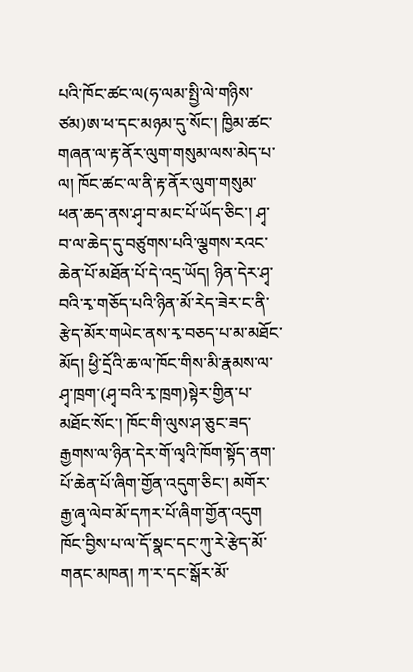པའི་ཁོང་ཚང་ལ(ཧ་ལམ་སྤྱི་ལེ་གཉིས་ཙམ)ཨ་ཕ་དང་མཉམ་དུ་སོང་། ཁྱིམ་ཚང་གཞན་ལ་རྟ་ནོར་ལུག་གསུམ་ལས་མེད་པ་ལ། ཁོང་ཚང་ལ་ནི་རྟ་ནོར་ལུག་གསུམ་ཕན་ཆད་ནས་ཤྭ་བ་མང་པོ་ཡོད་ཅིང་། ཤྭ་བ་ལ་ཆེད་དུ་བཙུགས་པའི་ལྕགས་རའང་ཆེན་པོ་མཐོན་པོ་དེ་འདྲ་ཡོད། ཉིན་དེར་ཤྭ་བའི་རྭ་གཅོད་པའི་ཉིན་མོ་རེད་ཟེར་ང་ནི་རྩེད་མོར་གཡེང་ནས་རྭ་བཅད་པ་མ་མཐོང་མོད། ཕྱི་དྲོའི་ཆ་ལ་ཁོང་གིས་མི་རྣམས་ལ་ཤྭ་ཁྲག་(ཤྭ་བའི་རྭ་ཁྲག)སྟེར་གྱིན་པ་མཐོང་སོང་། ཁོང་གི་ལུས་ཤ་ཅུང་ཟད་རྒྱགས་ལ་ཉིན་དེར་གོ་ལྭའི་ཁོག་སྟོད་ནག་པོ་ཆེན་པོ་ཞིག་གྱོན་འདུག་ཅིང་། མགོར་རྒྱ་ཞྭ་ལེབ་མོ་དཀར་པོ་ཞིག་གྱོན་འདུག ཁོང་བྱིས་པ་ལ་དོ་སྣང་དང་ཀུ་རེ་རྩེད་མོ་གནང་མཁན། ཀ་ར་དང་སྒོར་མོ་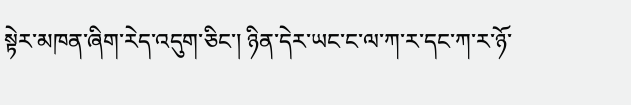སྟེར་མཁན་ཞིག་རེད་འདུག་ཅིང་། ཉིན་དེར་ཡང་ང་ལ་ཀ་ར་དང་ཀ་ར་ཉོ་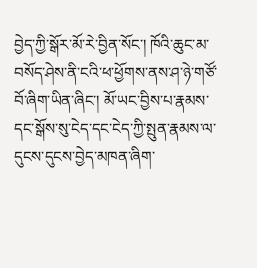བྱེད་ཀྱི་སྒོར་མོ་རེ་བྱིན་སོང་། ཁོའི་ཆུང་མ་བསོད་ཤེས་ནི་ངའི་ཕ་ཕྱོགས་ནས་ཤ་ཉེ་གཙོ་བོ་ཞིག་ཡིན་ཞིང་། མོ་ཡང་བྱིས་པ་རྣམས་དང་སྒོས་སུ་ངེད་དང་ངེད་ཀྱི་སྤུན་རྣམས་ལ་དུངས་དུངས་བྱེད་མཁན་ཞིག་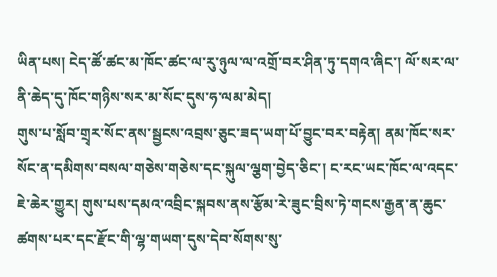ཡིན་པས། ངེད་ཚོ་ཚང་མ་ཁོང་ཚང་ལ་རུ་ཉུལ་ལ་འགྲོ་བར་ཤིན་ཏུ་དགའ་ཞིང་། ལོ་སར་ལ་ནི་ཆེད་དུ་ཁོང་གཉིས་སར་མ་སོང་དུས་ཧ་ལམ་མེད།
གུས་པ་སློབ་གྲྭར་སོང་ནས་སྦྱངས་འབྲས་ཅུང་ཟད་ཡག་པོ་བྱུང་བར་བརྟེན། ནམ་ཁོང་སར་སོང་ན་དམིགས་བསལ་གཅེས་གཅེས་དང་སྐུལ་ལྕག་བྱེད་ཅིང་། ང་རང་ཡང་ཁོང་ལ་འདང་ཇེ་ཆེར་གྱུར། གུས་པས་དམའ་འབྲིང་སྐབས་ནས་རྩོམ་རེ་ཟུང་བྲིས་ཏེ་གངས་རྒྱན་ན་ཆུང་ཚགས་པར་དང་རྫོང་གི་ལྷ་གཡག་དུས་དེབ་སོགས་སུ་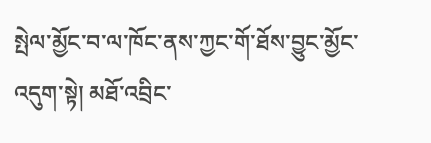སྤེལ་མྱོང་བ་ལ་ཁོང་ནས་ཀྱང་གོ་ཐོས་བྱུང་མྱོང་འདུག་སྟེ། མཐོ་འབྲིང་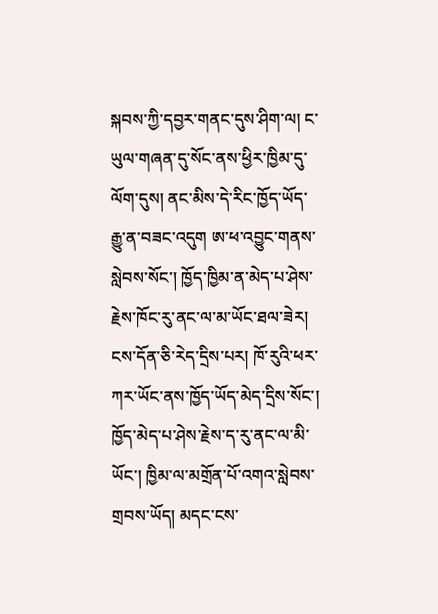སྐབས་ཀྱི་དབྱར་གནང་དུས་ཤིག་ལ། ང་ཡུལ་གཞན་དུ་སོང་ནས་ཕྱིར་ཁྱིམ་དུ་ལོག་དུས། ནང་མིས་དེ་རིང་ཁྱོད་ཡོད་རྒྱུ་ན་བཟང་འདུག ཨ་ཕ་འབྱུང་གནས་སླེབས་སོང་། ཁྱོད་ཁྱིམ་ན་མེད་པ་ཤེས་རྗེས་ཁོང་རུ་ནང་ལ་མ་ཡོང་ཐལ་ཟེར། ངས་དོན་ཅི་རེད་དྲིས་པར། ཁོ་རུའི་ཕར་ཀར་ཡོང་ནས་ཁྱོད་ཡོད་མེད་དྲིས་སོང་། ཁྱོད་མེད་པ་ཤེས་རྗེས་ད་རུ་ནང་ལ་མི་ཡོང་། ཁྱིམ་ལ་མགྲོན་པོ་འགའ་སླེབས་གྲབས་ཡོད། མདང་ངས་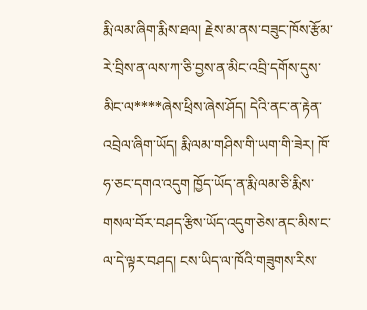རྨི་ལམ་ཞིག་རྨིས་ཐལ། རྗེས་མ་ནས་བཟུང་ཁོས་རྩོམ་རེ་བྲིས་ན་ལས་ཀ་ཅི་བྱས་ན་མིང་འབྲི་དགོས་དུས་མིང་ལ****ཞེས་ཕྲིས་ཞེས་ཤོད། དེའི་ནང་ན་རྟེན་འབྲེལ་ཞིག་ཡོད། རྨི་ལམ་གཤིས་གི་ཡག་གི་ཟེར། ཁོ་ཧ་ཅང་དགའ་འདུག ཁྱོད་ཡོད་ན་རྨི་ལམ་ཅི་རྨིས་གསལ་བོར་བཤད་རྩིས་ཡོད་འདུག་ཅེས་ནང་མིས་ང་ལ་དེ་ལྟར་བཤད། ངས་ཡིད་ལ་ཁོའི་གཟུགས་རིས་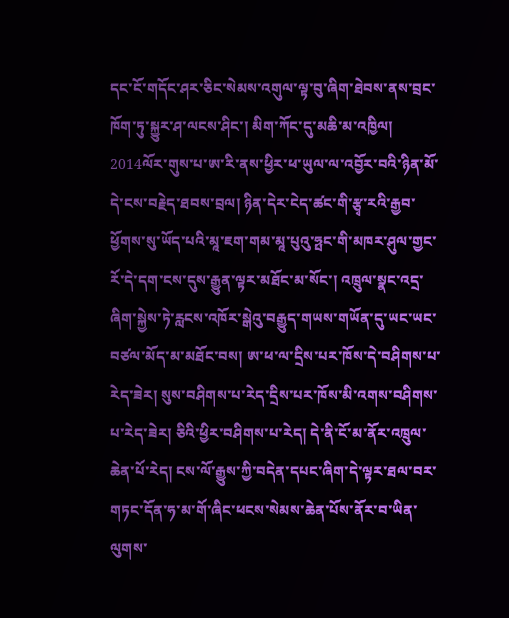དང་ངོ་གདོང་ཤར་ཅིང་སེམས་འགུལ་ལྟ་བུ་ཞིག་ཐེབས་ནས་བྲང་ཁོག་ཏུ་སྐྱུར་ཤ་ལངས་ཤིང་། མིག་ཀོང་དུ་མཆི་མ་འཁྱིལ།
2014ལོར་གུས་པ་ཨ་རི་ནས་ཕྱིར་ཕ་ཡུལ་ལ་འབྱོར་བའི་ཉིན་མོ་དེ་ངས་བརྗེད་ཐབས་བྲལ། ཉིན་དེར་ངེད་ཚང་གི་རྩྭ་རའི་རྒྱབ་ཕྱོགས་སུ་ཡོད་པའི་མཱ་ཇག་གམ་མཱ་པུའུ་ཧྤང་གི་མཁར་ཤུལ་གྱང་རོ་དེ་དག་ངས་དུས་རྒྱུན་ལྟར་མཐོང་མ་སོང་། འཁྲུལ་སྣང་འདྲ་ཞིག་སྐྱེས་ཏེ་རླངས་འཁོར་སྒེའུ་བརྒྱུད་གཡས་གཡོན་དུ་ཡང་ཡང་བཙལ་མོད་མ་མཐོང་བས། ཨ་ཕ་ལ་དྲིས་པར་ཁོས་དེ་བཤིགས་པ་རེད་ཟེར། སུས་བཤིགས་པ་རེད་དྲིས་པར་ཁོས་མི་འགས་བཤིགས་པ་རེད་ཟེར། ཅིའི་ཕྱིར་བཤིགས་པ་རེད། དེ་ནི་ངོ་མ་ནོར་འཁྲུལ་ཆེན་པོ་རེད། ངས་ལོ་རྒྱུས་ཀྱི་བདེན་དཔང་ཞིག་དེ་ལྟར་ཐལ་བར་གཏང་དོན་ཧ་མ་གོ་ཞིང་ཕངས་སེམས་ཆེན་པོས་ནོར་བ་ཡིན་ལུགས་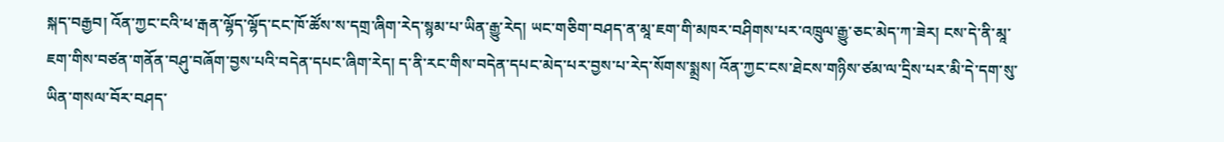སྐད་བརྒྱབ། འོན་ཀྱང་ངའི་ཕ་རྒན་ལྷོད་ལྷོད་ངང་ཁོ་ཚོས་ས་དགྲ་ཞིག་རེད་སྙམ་པ་ཡིན་རྒྱུ་རེད། ཡང་གཅིག་བཤད་ན་མཱ་ཇག་གི་མཁར་བཤིགས་པར་འཁྲུལ་རྒྱུ་ཅང་མེད་ཀ་ཟེར། ངས་དེ་ནི་མཱ་ཇག་གིས་བཙན་གནོན་བཤུ་བཞོག་བྱས་པའི་བདེན་དཔང་ཞིག་རེད། ད་ནི་རང་གིས་བདེན་དཔང་མེད་པར་བྱས་པ་རེད་སོགས་སྨྲས། འོན་ཀྱང་ངས་ཐེངས་གཉིས་ཙམ་ལ་དྲིས་པར་མི་དེ་དག་སུ་ཡིན་གསལ་བོར་བཤད་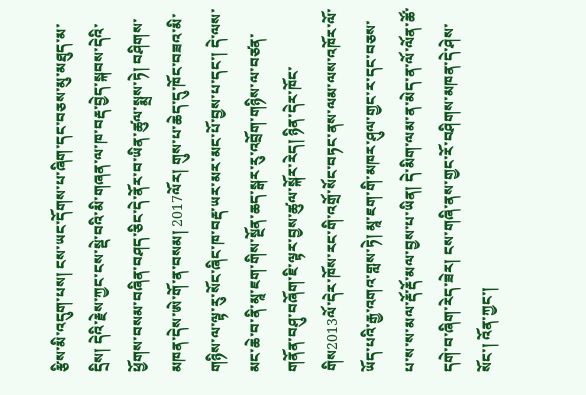རྩིས་མི་འདུག་པས། ངས་ཡང་དོགས་པ་ཞིག་དང་བཅས་མུ་མཐུད་མ་དྲིས། དེའི་རྗེས་ཀྱང་ངས་སྡེ་བའི་མི་གཞན་ལ་ཁ་བརྡ་བྱེད་སྐབས་དེའི་ཕྱོགས་བསམ་བཞིན་བཤད་ཅིང་དེ་ནོར་བ་ཡིན་ཚུལ་སྨྲས་ཏེ། བཤིགས་མཁན་དེས་ཨེ་གོ་ན་བསམ། 2017ལོར། གུས་པ་ཆེད་དུ་ཁོང་བཟའ་མི་གཉིས་ལ་ལྟ་རུ་སོང་ཞིང་ཁ་བརྡ་ཡར་མར་མང་པོ་བྱས་པ་དང་། དེ་ལས་མང་ཆེ་བ་ནི་མཱ་ཇག་གིས་སྔོན་ཆད་སྒར་རུ་འབྲོག་གཉིས་ལ་བཙན་གནོན་བཤུ་བཞོག་ཇི་ལྟར་བྱས་ཚུལ་སྐོར་རེད། ཉིན་དེར་ཁོང་གིས2013ལོ་དེར་ཁོས་རང་གི་འགྲོ་སོང་བཏང་ནས་ལམ་ལས་འཁོར་ལོ་ཡོད་པའི་རྒྱ་འགའ་གླས་ཏེ། མཱ་ཇག་གི་མཁར་ཤུལ་གྱང་ར་དང་བཅས་པ་ས་ས་མལ་རྡོ་རྡོ་མལ་བྱས་པ་ཡིན། དེ་མིག་ལམ་ན་མེད་ན་ལོ་ལོན་ཚོ་དགེ་བ་ཞིག་རེད་ཟེར། ངས་གཞི་ནས་གྱང་རོ་བཤིགས་མཁན་དེ་ཤེས་སོང་། འོན་ཀྱང་།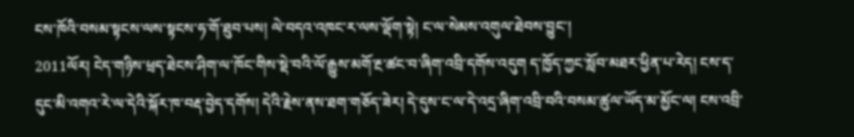ངས་ཁོའི་བསམ་སྟངས་ལས་སྟངས་ཧ་གོ་ཐུབ་པས། ལེ་བདའ་འཁང་ར་ལས་ལྡོག་སྟེ། ང་ལ་སེམས་འགུལ་ཐེབས་བྱུང་།
2011ལོར། ངེད་གཉིས་ཕྲད་ཐེངས་ཤིག་ལ་ཁོང་གིས་སྡེ་བའི་ལོ་རྒྱུས་མགོ་རྔ་ཚང་བ་ཞིག་འབྲི་དགོས་འདུག ད་ཁྱོད་ཀྱང་སློབ་མཐར་ཕྱིན་པ་རེད། ངས་ད་དུང་མི་འགའ་རེ་ལ་དེའི་སྐོར་ཁ་བརྡ་བྱེད་དགོས། དེའི་རྗེས་ནས་ཐག་གཅོད་ཟེར། དེ་དུས་ང་ལ་དེ་འདྲ་ཞིག་འབྲི་བའི་བསམ་ཚུལ་ཡོད་མ་མྱོང་ལ། ངས་འབྲི་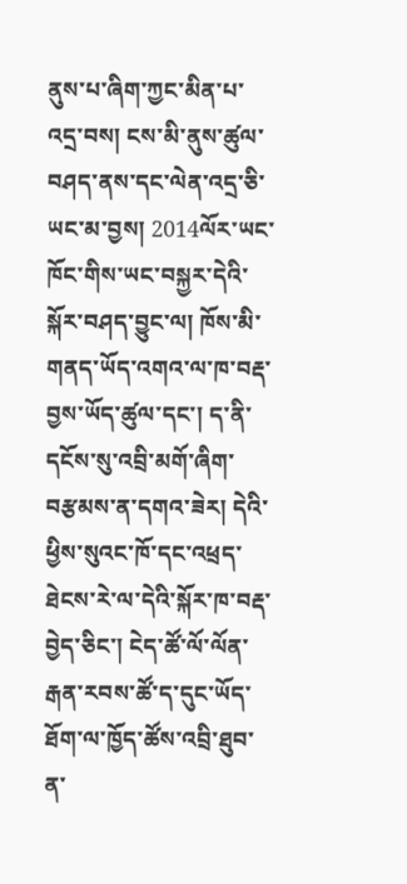ནུས་པ་ཞིག་ཀྱང་མིན་པ་འདྲ་བས། ངས་མི་ནུས་ཚུལ་བཤད་ནས་དང་ལེན་འདྲ་ཅི་ཡང་མ་བྱས། 2014ལོར་ཡང་ཁོང་གིས་ཡང་བསྐྱར་དེའི་སྐོར་བཤད་བྱུང་ལ། ཁོས་མི་གནད་ཡོད་འགའ་ལ་ཁ་བརྡ་བྱས་ཡོད་ཚུལ་དང་། ད་ནི་དངོས་སུ་འབྲི་མགོ་ཞིག་བརྩམས་ན་དགའ་ཟེར། དེའི་ཕྱིས་སུའང་ཁོ་དང་འཕྲད་ཐེངས་རེ་ལ་དེའི་སྐོར་ཁ་བརྡ་བྱེད་ཅིང་། ངེད་ཚོ་ལོ་ལོན་རྒན་རབས་ཚོ་ད་དུང་ཡོད་ཐོག་ལ་ཁྱོད་ཚོས་འབྲི་ཐུབ་ན་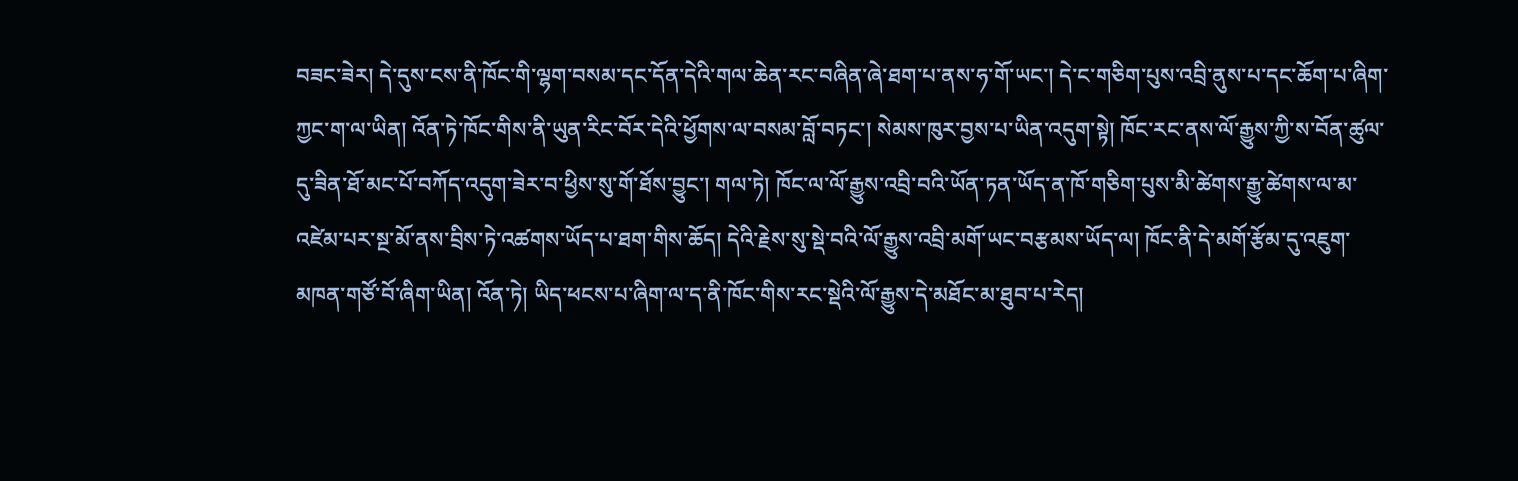བཟང་ཟེར། དེ་དུས་ངས་ནི་ཁོང་གི་ལྷག་བསམ་དང་དོན་དེའི་གལ་ཆེན་རང་བཞིན་ཞེ་ཐག་པ་ནས་ཧ་གོ་ཡང་། དེ་ང་གཅིག་པུས་འབྲི་ནུས་པ་དང་ཆོག་པ་ཞིག་ཀྱང་ག་ལ་ཡིན། འོན་ཏེ་ཁོང་གིས་ནི་ཡུན་རིང་བོར་དེའི་ཕྱོགས་ལ་བསམ་བློ་བཏང་། སེམས་ཁུར་བྱས་པ་ཡིན་འདུག་སྟེ། ཁོང་རང་ནས་ལོ་རྒྱུས་ཀྱི་ས་བོན་ཚུལ་དུ་ཟིན་ཐོ་མང་པོ་བཀོད་འདུག་ཟེར་བ་ཕྱིས་སུ་གོ་ཐོས་བྱུང་། གལ་ཏེ། ཁོང་ལ་ལོ་རྒྱུས་འབྲི་བའི་ཡོན་ཏན་ཡོད་ན་ཁོ་གཅིག་པུས་མི་ཚེགས་རྒྱུ་ཚེགས་ལ་མ་འཛེམ་པར་སྔ་མོ་ནས་བྲིས་ཏེ་འཚགས་ཡོད་པ་ཐག་གིས་ཆོད། དེའི་རྗེས་སུ་སྡེ་བའི་ལོ་རྒྱུས་འབྲི་མགོ་ཡང་བརྩམས་ཡོད་ལ། ཁོང་ནི་དེ་མགོ་རྩོམ་དུ་འཇུག་མཁན་གཙོ་བོ་ཞིག་ཡིན། འོན་ཏེ། ཡིད་ཕངས་པ་ཞིག་ལ་ད་ནི་ཁོང་གིས་རང་སྡེའི་ལོ་རྒྱུས་དེ་མཐོང་མ་ཐུབ་པ་རེད།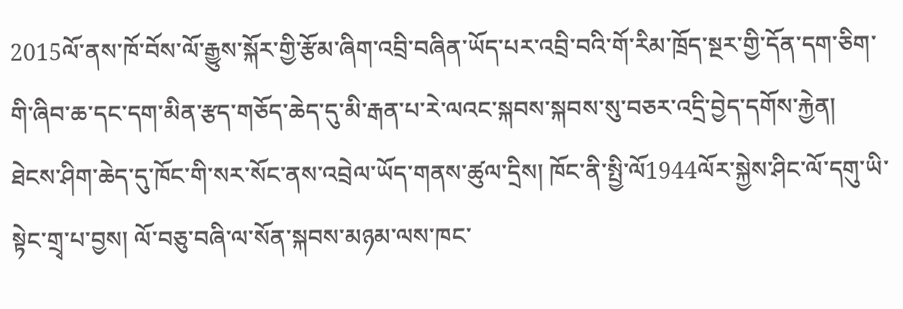2015ལོ་ནས་ཁོ་བོས་ལོ་རྒྱུས་སྐོར་གྱི་རྩོམ་ཞིག་འབྲི་བཞིན་ཡོད་པར་འབྲི་བའི་གོ་རིམ་ཁྲོད་སྔར་གྱི་དོན་དག་ཅིག་གི་ཞིབ་ཆ་དང་དག་མིན་རྩད་གཅོད་ཆེད་དུ་མི་རྒན་པ་རེ་ལའང་སྐབས་སྐབས་སུ་བཅར་འདྲི་བྱེད་དགོས་རྐྱེན། ཐེངས་ཤིག་ཆེད་དུ་ཁོང་གི་སར་སོང་ནས་འབྲེལ་ཡོད་གནས་ཚུལ་དྲིས། ཁོང་ནི་སྤྱི་ལོ1944ལོར་སྐྱེས་ཤིང་ལོ་དགུ་ཡི་སྟེང་གྲྭ་པ་བྱས། ལོ་བཅུ་བཞི་ལ་སོན་སྐབས་མཉམ་ལས་ཁང་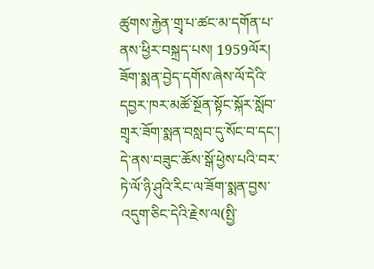ཚུགས་རྐྱེན་གྲྭ་པ་ཚང་མ་དགོན་པ་ནས་ཕྱིར་བསྐྲད་པས། 1959ལོར། ཟོག་སྨན་བྱེད་དགོས་ཞེས་ལོ་དེའི་དབྱར་ཁར་མཚོ་སྔོན་སྟོང་སྐོར་སློབ་གྲྭར་ཟོག་སྨན་བསླབ་དུ་སོང་བ་དང་། དེ་ནས་བཟུང་ཆོས་སྒོ་ཕྱེས་པའི་བར་ཏེ་ལོ་ཉི་ཤུའི་རིང་ལ་ཟོག་སྨན་བྱས་འདུག་ཅིང་དེའི་རྗེས་ལ(སྤྱི་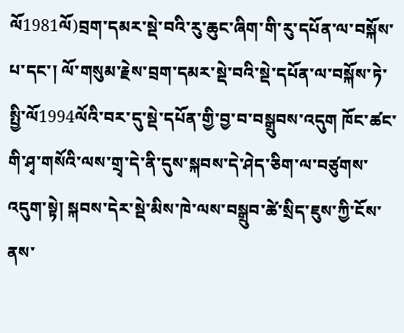ལོ1981ལོ)བྲག་དམར་སྡེ་བའི་རུ་ཆུང་ཞིག་གི་རུ་དཔོན་ལ་བསྐོས་པ་དང་། ལོ་གསུམ་རྗེས་བྲག་དམར་སྡེ་བའི་སྡེ་དཔོན་ལ་བསྐོས་ཏེ་སྤྱི་ལོ1994ལོའི་བར་དུ་སྡེ་དཔོན་གྱི་བྱ་བ་བསྒྲུབས་འདུག ཁོང་ཚང་གི་ཤྭ་གསོའི་ལས་གྲྭ་དེ་ནི་དུས་སྐབས་དེ་ཤེད་ཅིག་ལ་བཙུགས་འདུག་སྟེ། སྐབས་དེར་སྡེ་མིས་ཁེ་ལས་བསྒྲུབ་ཚེ་སྲིད་ཇུས་ཀྱི་ངོས་ནས་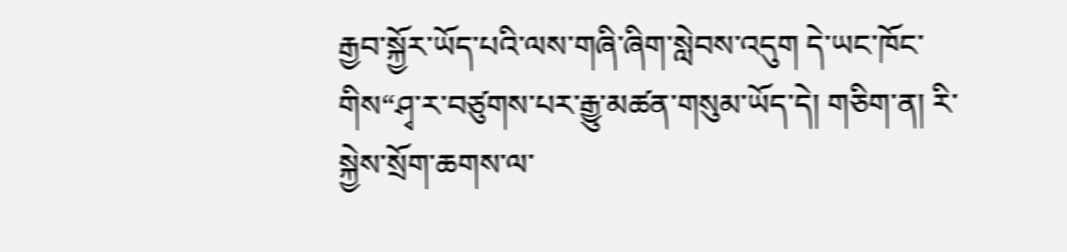རྒྱབ་སྐྱོར་ཡོད་པའི་ལས་གཞི་ཞིག་སླེབས་འདུག དེ་ཡང་ཁོང་གིས“ཤྭ་ར་བཙུགས་པར་རྒྱུ་མཚན་གསུམ་ཡོད་དེ། གཅིག་ན། རི་སྐྱེས་སྲོག་ཆགས་ལ་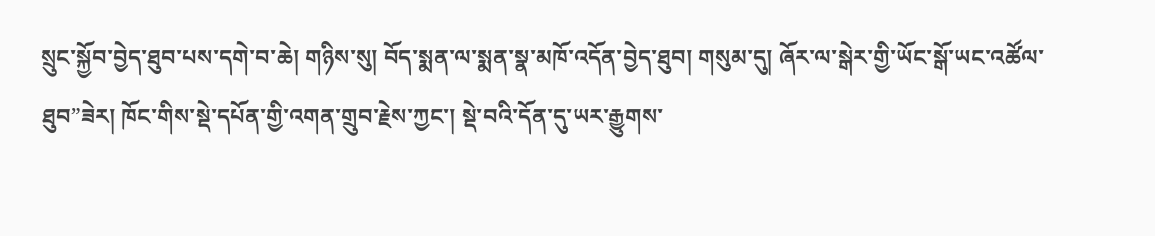སྲུང་སྐྱོབ་བྱེད་ཐུབ་པས་དགེ་བ་ཆེ། གཉིས་སུ། བོད་སྨན་ལ་སྨན་སྣ་མཁོ་འདོན་བྱེད་ཐུབ། གསུམ་དུ། ཞོར་ལ་སྒེར་གྱི་ཡོང་སྒོ་ཡང་འཚོལ་ཐུབ”ཟེར། ཁོང་གིས་སྡེ་དཔོན་གྱི་འགན་གྲུབ་རྗེས་ཀྱང་། སྡེ་བའི་དོན་དུ་ཡར་རྒྱུགས་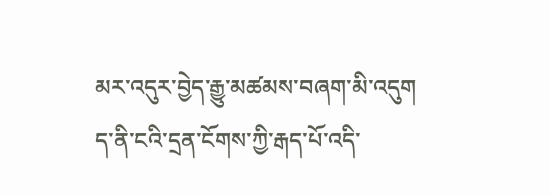མར་འདུར་བྱེད་རྒྱུ་མཚམས་བཞག་མི་འདུག
ད་ནི་ངའི་དྲན་ངོགས་ཀྱི་རྒད་པོ་འདི་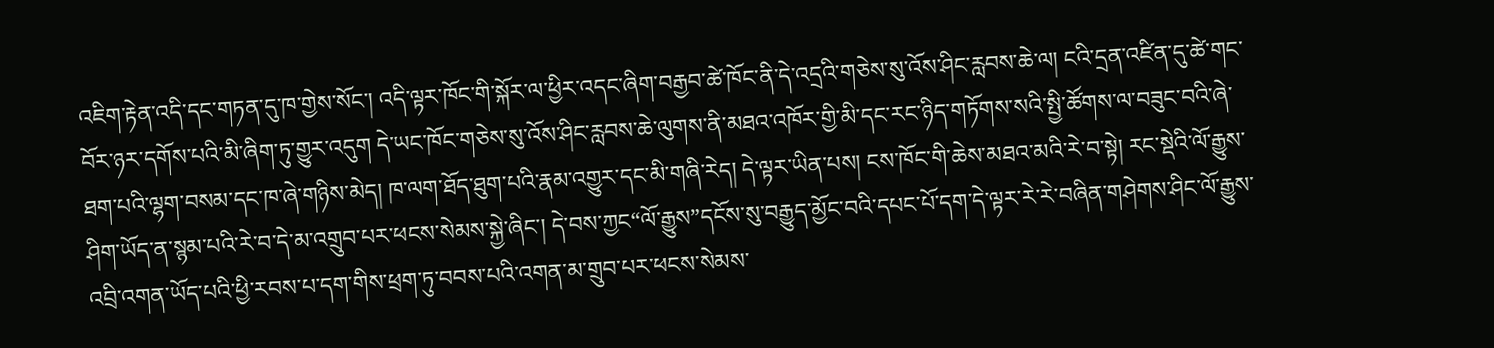འཇིག་རྟེན་འདི་དང་གཏན་དུ་ཁ་གྱེས་སོང་། འདི་ལྟར་ཁོང་གི་སྐོར་ལ་ཕྱིར་འདང་ཞིག་བརྒྱབ་ཚེ་ཁོང་ནི་དེ་འདྲའི་གཅེས་སུ་འོས་ཤིང་རླབས་ཆེ་ལ། ངའི་དྲན་འཛིན་དུ་ཚེ་གང་བོར་ཉར་དགོས་པའི་མི་ཞིག་ཏུ་གྱུར་འདུག དེ་ཡང་ཁོང་གཅེས་སུ་འོས་ཤིང་རླབས་ཆེ་ལུགས་ནི་མཐའ་འཁོར་གྱི་མི་དང་རང་ཉིད་གཏོགས་སའི་སྤྱི་ཚོགས་ལ་བཟུང་བའི་ཞེ་ཐག་པའི་ལྷག་བསམ་དང་ཁ་ཞེ་གཉིས་མེད། ཁ་ལག་ཐོད་ཐུག་པའི་རྣམ་འགྱུར་དང་མི་གཞི་རེད། དེ་ལྟར་ཡིན་པས། ངས་ཁོང་གི་ཆེས་མཐའ་མའི་རེ་བ་སྟེ། རང་སྡེའི་ལོ་རྒྱུས་ཤིག་ཡོད་ན་སྙམ་པའི་རེ་བ་དེ་མ་འགྲུབ་པར་ཕངས་སེམས་སྐྱེ་ཞིང་། དེ་བས་ཀྱང“ལོ་རྒྱུས”དངོས་སུ་བརྒྱུད་མྱོང་བའི་དཔང་པོ་དག་དེ་ལྟར་རེ་རེ་བཞིན་གཤེགས་ཤིང་ལོ་རྒྱུས་འབྲི་འགན་ཡོད་པའི་ཕྱི་རབས་པ་དག་གིས་ཕྲག་ཏུ་བབས་པའི་འགན་མ་གྲུབ་པར་ཕངས་སེམས་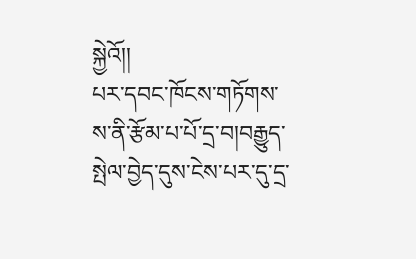སྐྱེའོ།།
པར་དབང་ཁོངས་གཏོགས་ས་ནི་རྩོམ་པ་པོ་དྲ་བ།བརྒྱུད་སྤེལ་བྱེད་དུས་ངེས་པར་དུ་དྲ་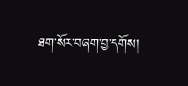ཐག་སོར་བཞག་བྱ་དགོས།